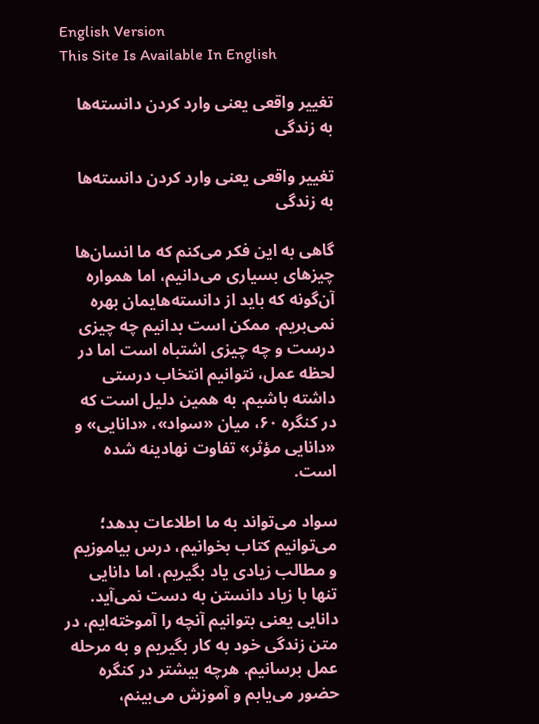English Version
This Site Is Available In English

تغییر واقعی یعنی وارد کردن دانسته‌ها به زندگی

تغییر واقعی یعنی وارد کردن دانسته‌ها به زندگی

گاهی به این فکر می‌کنم که ما انسان‌ها چیزهای بسیاری می‌دانیم، اما همواره آن‌گونه که باید از دانسته‌هایمان بهره نمی‌بریم. ممکن است بدانیم چه چیزی درست و چه چیزی اشتباه است اما در لحظه‌ عمل، نتوانیم انتخاب درستی داشته باشیم. به همین دلیل است که در کنگره ۶۰، میان «سواد»، «دانایی» و «دانایی مؤثر» تفاوت نهادینه شده است.

سواد می‌تواند به ما اطلاعات بدهد؛ می‌توانیم کتاب بخوانیم، درس بیاموزیم و مطالب زیادی یاد بگیریم، اما دانایی تنها با زیاد دانستن به دست نمی‌آید. دانایی یعنی بتوانیم آنچه را آموخته‌ایم، در متن زندگی خود به کار بگیریم و به مرحله‌ عمل برسانیم. هرچه بیشتر در کنگره حضور می‌یابم و آموزش می‌بینم،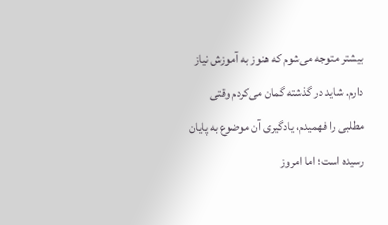بیشتر متوجه می‌شوم که هنوز به آموزش نیاز دارم. شاید در گذشته گمان می‌کردم وقتی مطلبی را فهمیدم، یادگیری آن موضوع به پایان رسیده است؛ اما امروز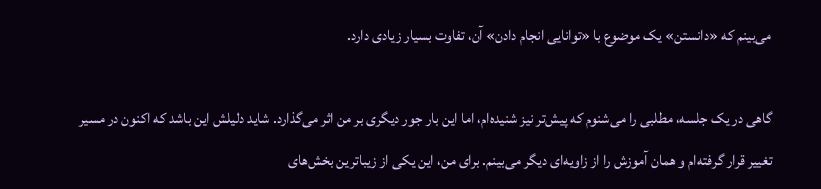می‌بینم که «دانستن» یک موضوع با «توانایی انجام دادن» آن، تفاوت بسیار زیادی دارد.

گاهی در یک جلسه، مطلبی را می‌شنوم که پیش‌تر نیز شنیده‌ام، اما این بار جور دیگری بر من اثر می‌گذارد. شاید دلیلش این باشد که اکنون در مسیر تغییر قرار گرفته‌ام و همان آموزش را از زاویه‌ای دیگر می‌بینم. برای من، این یکی از زیباترین بخش‌های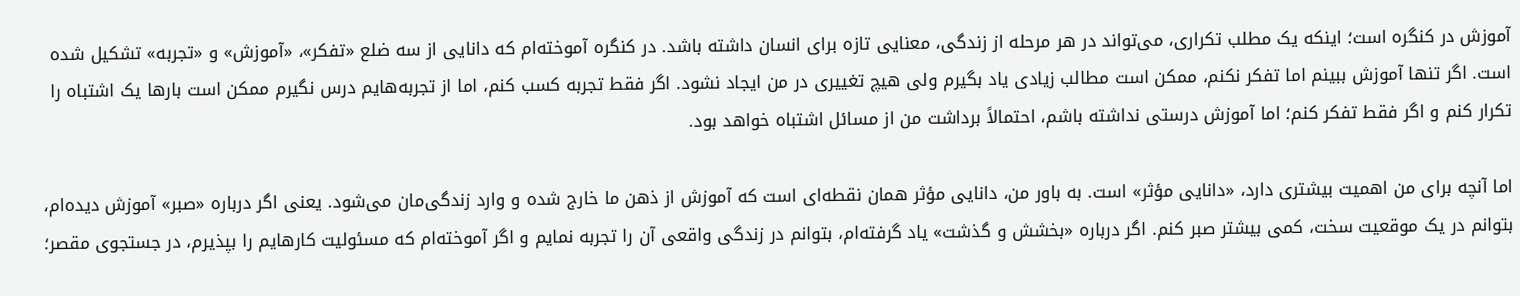آموزش در کنگره است؛ اینکه یک مطلب تکراری، می‌تواند در هر مرحله از زندگی، معنایی تازه برای انسان داشته باشد. در کنگره آموخته‌ام که دانایی از سه ضلع «تفکر»، «آموزش» و «تجربه» تشکیل شده است. اگر تنها آموزش ببینم اما تفکر نکنم، ممکن است مطالب زیادی یاد بگیرم ولی هیچ تغییری در من ایجاد نشود. اگر فقط تجربه کسب کنم، اما از تجربه‌هایم درس نگیرم ممکن است بارها یک اشتباه را تکرار کنم و اگر فقط تفکر کنم؛ اما آموزش درستی نداشته باشم، احتمالاً برداشت من از مسائل اشتباه خواهد بود.

اما آنچه برای من اهمیت بیشتری دارد، «دانایی مؤثر» است. به باور من، دانایی مؤثر همان نقطه‌ای است که آموزش از ذهن ما خارج شده و وارد زندگی‌مان می‌شود. یعنی اگر درباره‌ «صبر» آموزش دیده‌ام، بتوانم در یک موقعیت سخت، کمی بیشتر صبر کنم. اگر درباره‌ «بخشش و گذشت» یاد گرفته‌ام، بتوانم در زندگی واقعی آن را تجربه نمایم و اگر آموخته‌ام که مسئولیت کارهایم را بپذیرم، در جستجوی مقصر؛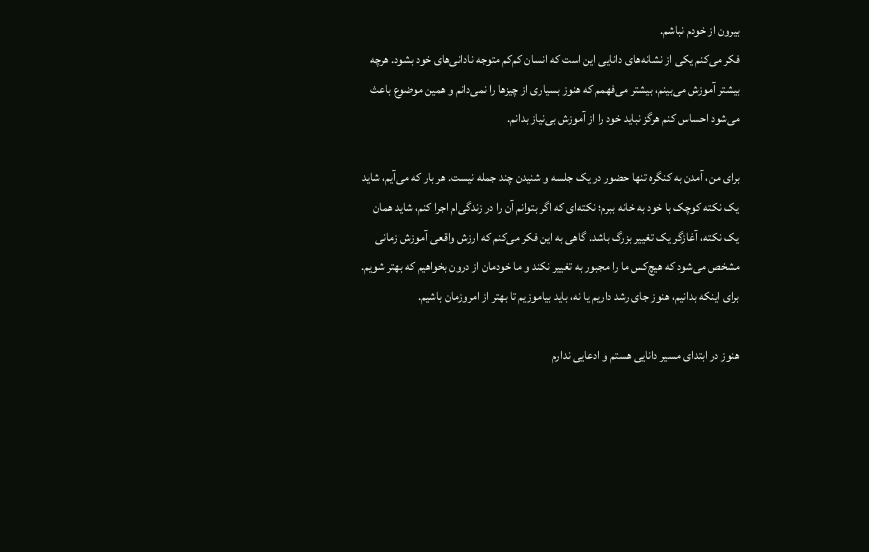بیرون از خودم نباشم.
فکر می‌کنم یکی از نشانه‌های دانایی این است که انسان کم‌کم متوجه نادانی‌های خود بشود. هرچه بیشتر آموزش می‌بینم، بیشتر می‌فهمم که هنوز بسیاری از چیزها را نمی‌دانم و همین موضوع باعث می‌شود احساس کنم هرگز نباید خود را از آموزش بی‌نیاز بدانم.

برای من، آمدن به کنگره تنها حضور در یک جلسه و شنیدن چند جمله نیست. هر بار که می‌آیم، شاید یک نکته‌ کوچک با خود به خانه ببرم؛ نکته‌ای که اگر بتوانم آن را در زندگی‌ام اجرا کنم، شاید همان یک نکته، آغازگر یک تغییر بزرگ باشد. گاهی به این فکر می‌کنم که ارزش واقعی آموزش زمانی مشخص می‌شود که هیچ‌کس ما را مجبور به تغییر نکند و ما خودمان از درون بخواهیم که بهتر شویم. برای اینکه بدانیم، هنوز جای رشد داریم یا نه، باید بیاموزیم تا بهتر از امروزمان باشیم.

هنوز در ابتدای مسیر دانایی هستم و ادعایی ندارم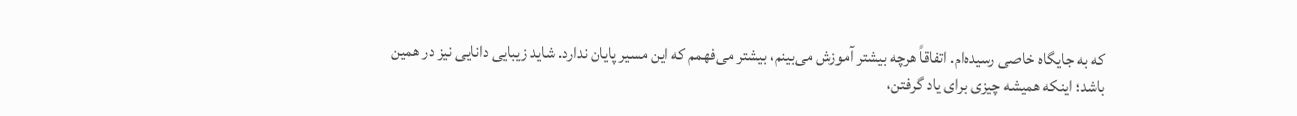که به جایگاه خاصی رسیده‌ام. اتفاقاً هرچه بیشتر آموزش می‌بینم، بیشتر می‌فهمم که این مسیر پایان ندارد. شاید زیبایی دانایی نیز در همین باشد؛ اینکه همیشه چیزی برای یاد گرفتن،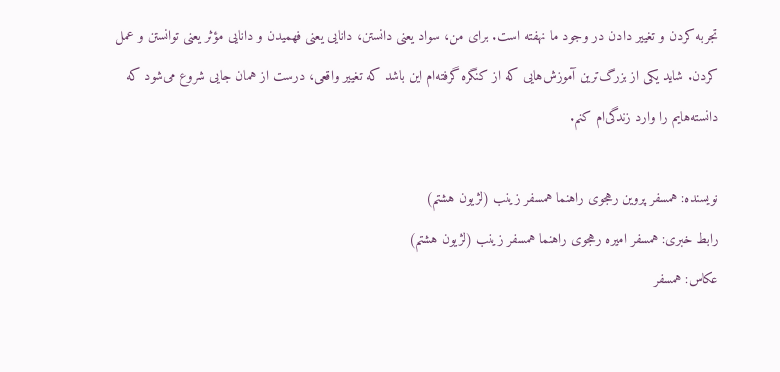تجربه کردن و تغییر دادن در وجود ما نهفته است. برای من، سواد یعنی دانستن، دانایی یعنی فهمیدن و دانایی مؤثر یعنی توانستن و عمل کردن. شاید یکی از بزرگ‌ترین آموزش‌هایی که از کنگره گرفته‌ام این باشد که تغییر واقعی، درست از همان جایی شروع می‌شود که دانسته‌هایم را وارد زندگی‌ام کنم.

نویسنده: همسفر پروین رهجوی راهنما همسفر زینب (لژیون هشتم)
رابط خبری: همسفر امیره رهجوی راهنما همسفر زینب (لژیون هشتم)
عکاس: همسفر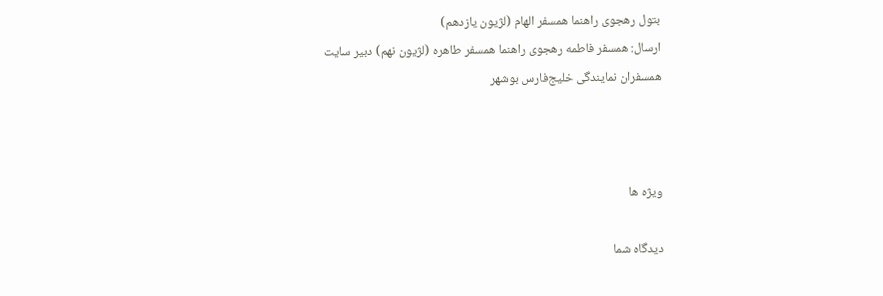بتول رهجوی راهنما همسفر الهام (لژیون یازدهم)
ارسال: همسفر فاطمه رهجوی راهنما همسفر طاهره (لژیون نهم) دبیر سایت
همسفران نمایندگی خلیج‌فارس بوشهر



ویژه ها

دیدگاه شما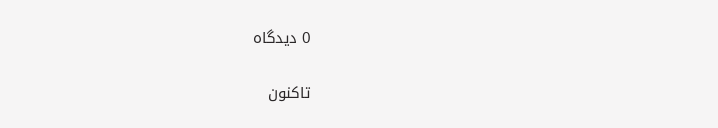0 دیدگاه

تاکنون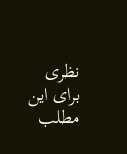نظری برای این مطلب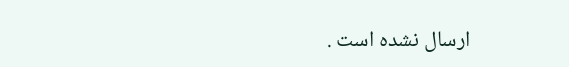ارسال نشده است .